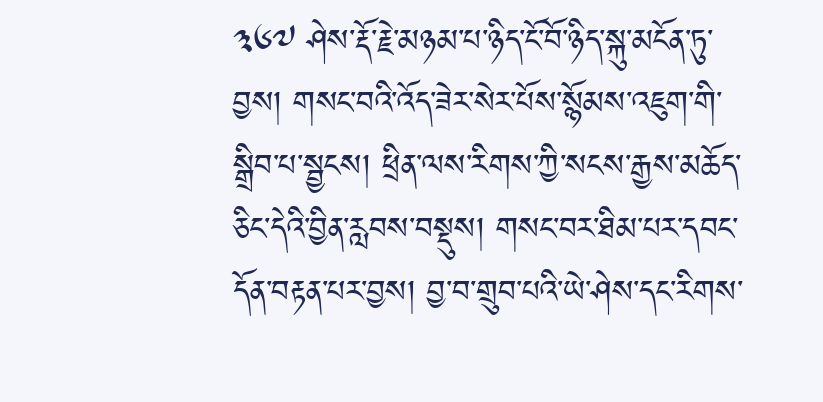༣༦༧ ཤེས་རྡོ་རྗེ་མཉམ་པ་ཉིད་ངོ་བོ་ཉིད་སྐུ་མངོན་ཏུ་བྱས། གསང་བའི་འོད་ཟེར་སེར་པོས་སྙོམས་འཇུག་གི་སྒྲིབ་པ་སྦྱངས། ཕྲིན་ལས་རིགས་ཀྱི་སངས་རྒྱས་མཆོད་ཅིང་དེའི་བྱིན་རླབས་བསྡུས། གསང་བར་ཐིམ་པར་དབང་དོན་བརྟན་པར་བྱས། བྱ་བ་གྲུབ་པའི་ཡེ་ཤེས་དང་རིགས་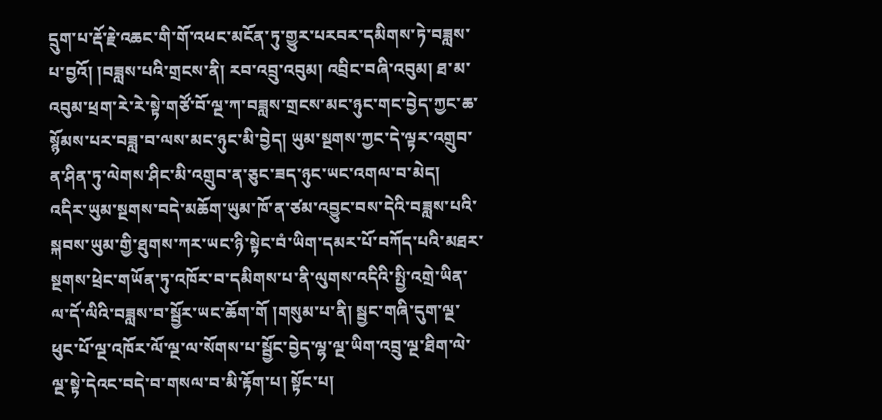དྲུག་པ་རྡོ་རྗེ་འཆང་གི་གོ་འཕང་མངོན་ཏུ་གྱུར་པརབར་དམིགས་ཏེ་བཟླས་པ་བྱའོ། །བཟླས་པའི་གྲངས་ནི། རབ་འབྲུ་འབུམ། འབྲིང་བཞི་འབུམ། ཐ་མ་འབུམ་ཕྲག་རེ་རེ་སྟེ་གཙོ་བོ་ལྔ་ཀ་བཟླས་གྲངས་མང་ཉུང་གང་བྱེད་ཀྱང་ཆ་སྙོམས་པར་བཟླ་བ་ལས་མང་ཉུང་མི་བྱེད། ཡུམ་སྔགས་ཀྱང་དེ་ལྟར་འགྲུབ་ན་ཤིན་ཏུ་ལེགས་ཤིང་མི་འགྲུབ་ན་ཅུང་ཟད་ཉུང་ཡང་འགལ་བ་མེད། འདིར་ཡུམ་སྔགས་བདེ་མཆོག་ཡུམ་ཁོ་ན་ཙམ་འབྱུང་བས་དེའི་བཟླས་པའི་སྐབས་ཡུམ་གྱི་ཐུགས་ཀར་ཡང་ཉི་སྟེང་བཾ་ཡིག་དམར་པོ་བཀོད་པའི་མཐར་སྔགས་ཕྲེང་གཡོན་ཏུ་འཁོར་བ་དམིགས་པ་ནི་ལུགས་འདིའི་སྤྱི་འགྲེ་ཡིན་ལ་དོ་ལིའི་བཟླས་བ་སྦྱོར་ཡང་ཆོག་གོ །གསུམ་པ་ནི། སྦྱང་གཞི་དུག་ལྔ་ཕུང་པོ་ལྔ་འཁོར་ལོ་ལྔ་ལ་སོགས་པ་སྦྱོང་བྱེད་ལྷ་ལྔ་ཡིག་འབྲུ་ལྔ་ཐིག་ལེ་ལྔ་སྟེ་དེའང་བདེ་བ་གསལ་བ་མི་རྟོག་པ། སྟོང་པ།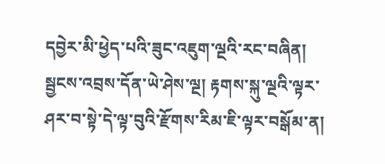དབྱེར་མི་ཕྱེད་པའི་ཟུང་འཇུག་ལྔའི་རང་བཞིན། སྦྱངས་འབྲས་དོན་ཡེ་ཤེས་ལྔ། རྟགས་སྐུ་ལྔའི་ལྟར་ཤར་བ་སྟེ་དེ་ལྟ་བུའི་རྫོགས་རིམ་ཇི་ལྟར་བསྒོམ་ན།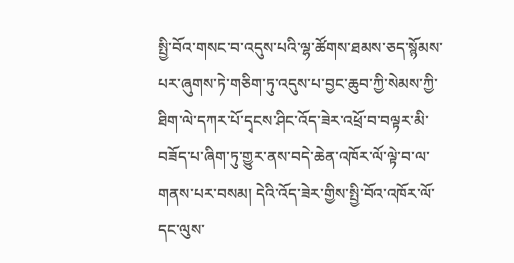སྤྱི་བོའ་གསང་བ་འདུས་པའི་ལྷ་ཚོགས་ཐམས་ཅད་སྙོམས་པར་ཞུགས་ཏེ་གཅིག་ཏུ་འདུས་པ་བྱང་ཆུབ་ཀྱི་སེམས་ཀྱི་ཐིག་ལེ་དཀར་པོ་དྭངས་ཤིང་འོད་ཟེར་འཕྲོ་བ་བལྟར་མི་བཟོད་པ་ཞིག་ཏུ་གྱུར་ནས་བདེ་ཆེན་འཁོར་ལོ་ལྟེ་བ་ལ་གནས་པར་བསམ། དེའི་འོད་ཟེར་གྱིས་སྤྱི་བོའ་འཁོར་ལོ་དང་ལུས་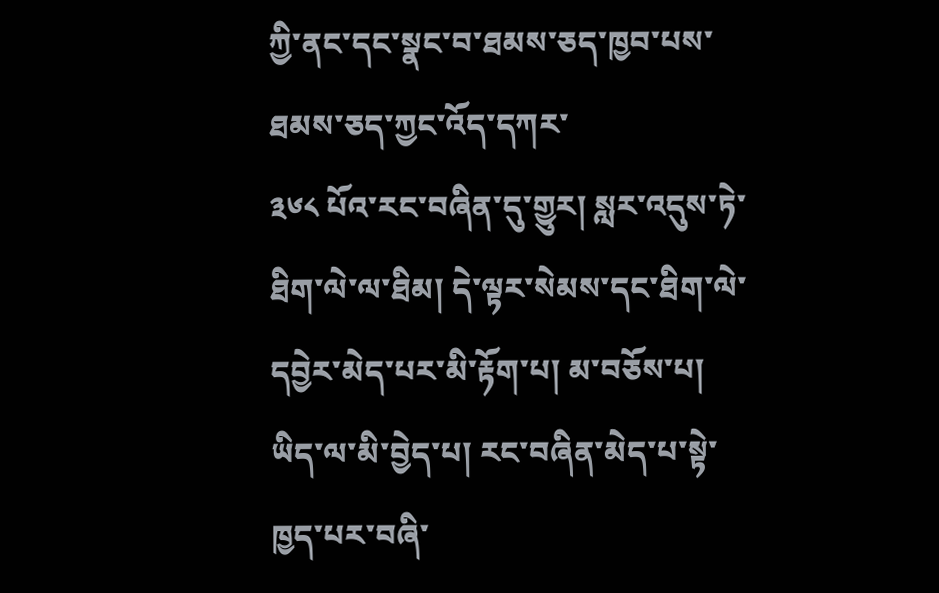ཀྱི་ནང་དང་སྣང་བ་ཐམས་ཅད་ཁྱབ་པས་ཐམས་ཅད་ཀྱང་འོད་དཀར་
༣༦༨ པོའ་རང་བཞིན་དུ་གྱུར། སླར་འདུས་ཏེ་ཐིག་ལེ་ལ་ཐིམ། དེ་ལྟར་སེམས་དང་ཐིག་ལེ་དབྱེར་མེད་པར་མི་རྟོག་པ། མ་བཅོས་པ། ཡིད་ལ་མི་བྱེད་པ། རང་བཞིན་མེད་པ་སྟེ་ཁྱད་པར་བཞི་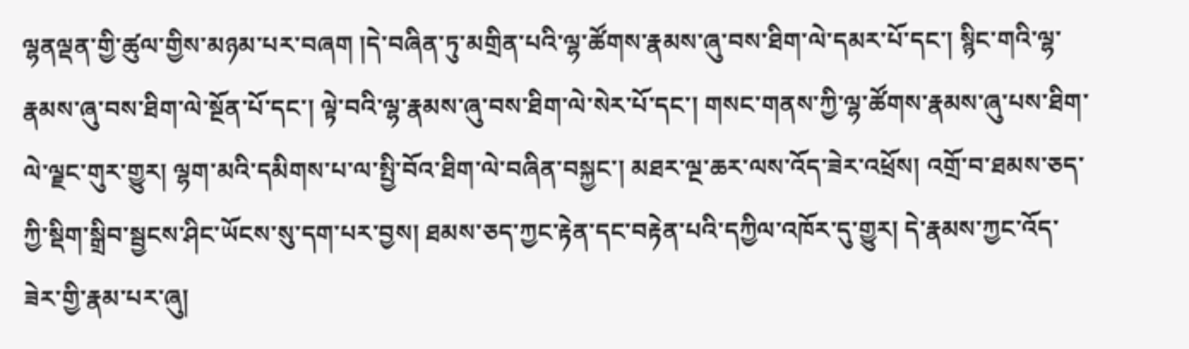ལྷནལྡན་གྱི་ཚུལ་གྱིས་མཉམ་པར་བཞག །དེ་བཞིན་ཏུ་མགྲིན་པའི་ལྷ་ཚོགས་རྣམས་ཞུ་བས་ཐིག་ལེ་དམར་པོ་དང་། སྙིང་གའི་ལྷ་རྣམས་ཞུ་བས་ཐིག་ལེ་སྔོན་པོ་དང་། ལྟེ་བའི་ལྷ་རྣམས་ཞུ་བས་ཐིག་ལེ་སེར་པོ་དང་། གསང་གནས་ཀྱི་ལྷ་ཚོགས་རྣམས་ཞུ་པས་ཐིག་ལེ་ལྗང་གུར་གྱུར། ལྷག་མའི་དམིགས་པ་ལ་སྤྱི་བོའ་ཐིག་ལེ་བཞིན་བསྐྱང་། མཐར་ལྔ་ཆར་ལས་འོད་ཟེར་འཕྲོས། འགྲོ་བ་ཐམས་ཅད་ཀྱི་སྡིག་སྒྲིབ་སྦྱངས་ཤིང་ཡོངས་སུ་དག་པར་བྱས། ཐམས་ཅད་ཀྱང་རྟེན་དང་བརྟེན་པའི་དཀྱིལ་འཁོར་དུ་གྱུར། དེ་རྣམས་ཀྱང་འོད་ཟེར་གྱི་རྣམ་པར་ཞུ།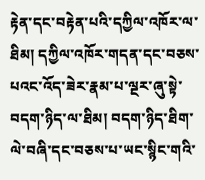རྟེན་དང་བརྟེན་པའི་དཀྱིལ་འཁོར་ལ་ཐིམ། དཀྱིལ་འཁོར་གདན་དང་བཅས་པའང་འོད་ཟེར་རྣམ་པ་ལྔར་ཞུ་སྟེ་བདག་ཉིད་ལ་ཐིམ། བདག་ཉིད་ཐིག་ལེ་བཞི་དང་བཅས་པ་ཡང་སྙིང་གའི་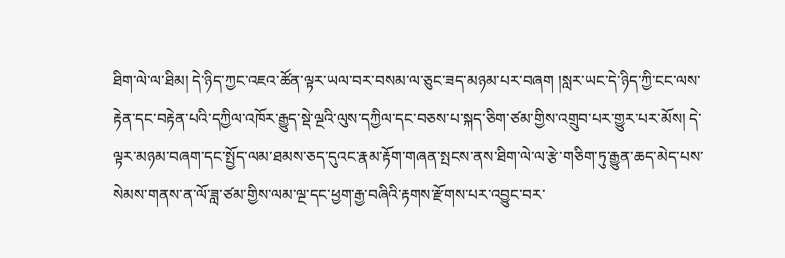ཐིག་ལེ་ལ་ཐིམ། དེ་ཉིད་ཀྱང་འཇའ་ཚོན་ལྟར་ཡལ་བར་བསམ་ལ་ཅུང་ཟད་མཉམ་པར་བཞག །སླར་ཡང་དེ་ཉིད་ཀྱི་ངང་ལས་རྟེན་དང་བརྟེན་པའི་དཀྱིལ་འཁོར་རྒྱུད་སྡེ་ལྔའི་ལུས་དཀྱིལ་དང་བཅས་པ་སྐད་ཅིག་ཙམ་གྱིས་འགྲུབ་པར་གྱུར་པར་མོས། དེ་ལྟར་མཉམ་བཞག་དང་སྤྱོད་ལམ་ཐམས་ཅད་དུའང་རྣམ་རྟོག་གཞན་སྤངས་ནས་ཐིག་ལེ་ལ་རྩེ་གཅིག་ཏུ་རྒྱུན་ཆད་མེད་པས་སེམས་གནས་ན་ལོ་ཟླ་ཙམ་གྱིས་ལམ་ལྔ་དང་ཕྱག་རྒྱ་བཞིའི་རྟགས་རྫོགས་པར་འབྱུང་བར་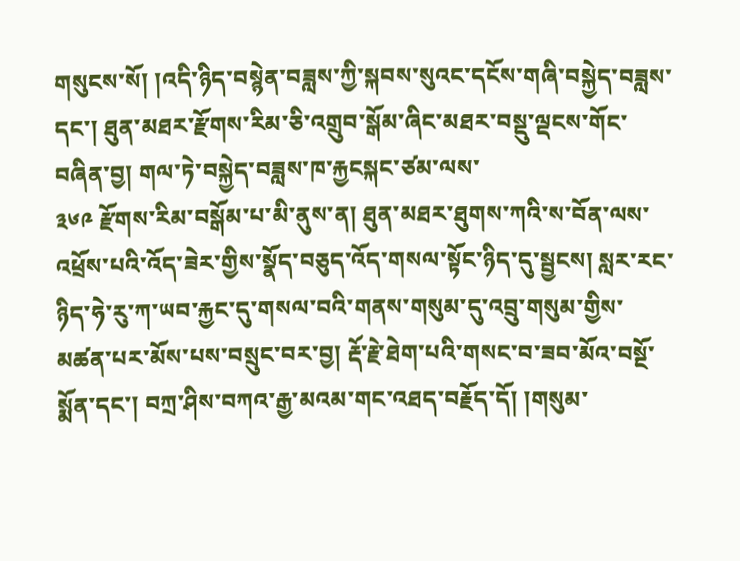གསུངས་སོ། །འདི་ཉིད་བསྙེན་བཟླས་ཀྱི་སྐབས་སུའང་དངོས་གཞི་བསྐྱེད་བཟླས་དང་། ཐུན་མཐར་རྫོགས་རིམ་ཅི་འགྲུབ་སྒོམ་ཞིང་མཐར་བསྡུ་ལྡངས་གོང་བཞིན་བྱ། གལ་ཏེ་བསྐྱེད་བཟླས་ཁ་རྐྱངསྐང་ཙམ་ལས་
༣༦༩ རྫོགས་རིམ་བསྒོམ་པ་མི་ནུས་ན། ཐུན་མཐར་ཐུགས་ཀའི་ས་བོན་ལས་འཕྲོས་པའི་འོད་ཟེར་གྱིས་སྣོད་བཅུད་འོད་གསལ་སྟོང་ཉིད་དུ་སྦྱངས། སླར་རང་ཉིད་ཧེ་རུ་ཀ་ཡབ་རྐྱང་དུ་གསལ་བའི་གནས་གསུམ་དུ་འབྲུ་གསུམ་གྱིས་མཚན་པར་མོས་པས་བསྲུང་བར་བྱ། རྡོ་རྗེ་ཐེག་པའི་གསང་བ་ཟབ་མོའ་བསྔོ་སྨོན་དང་། བཀྲ་ཤིས་བཀའ་རྒྱ་མའམ་གང་འཐད་བརྗོད་དོ། །གསུམ་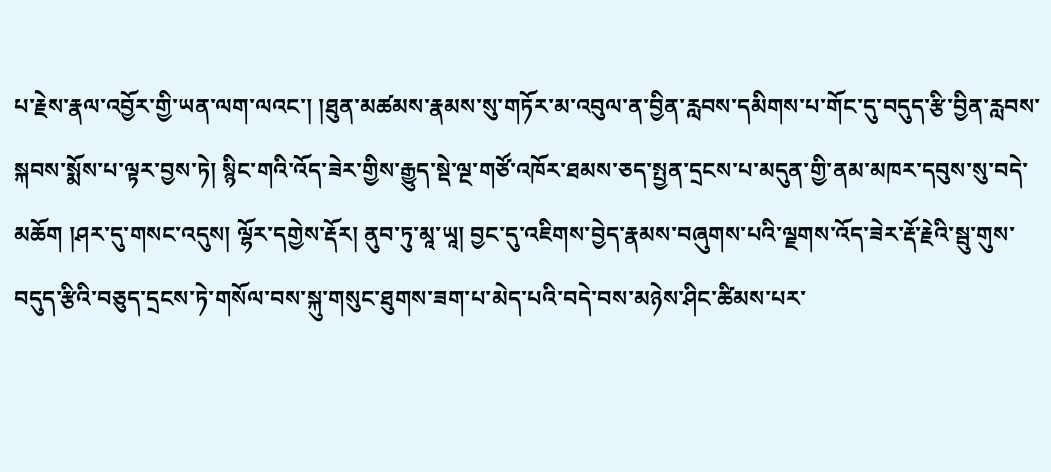པ་རྗེས་རྣལ་འབྱོར་གྱི་ཡན་ལག་ལའང་། །ཐུན་མཚམས་རྣམས་སུ་གཏོར་མ་འབུལ་ན་བྱིན་རླབས་དམིགས་པ་གོང་དུ་བདུད་རྩི་བྱིན་རླབས་སྐབས་སྨོས་པ་ལྟར་བྱས་ཏེ། སྙིང་གའི་འོད་ཟེར་གྱིས་རྒྱུད་སྡེ་ལྔ་གཙོ་འཁོར་ཐམས་ཅད་སྤྱན་དྲངས་པ་མདུན་གྱི་ནམ་མཁར་དབུས་སུ་བདེ་མཆོག །ཤར་དུ་གསང་འདུས། ལྷོར་དགྱེས་རྡོར། ནུབ་ཏུ་མཱ་ཡཱ། བྱང་དུ་འཇིགས་བྱེད་རྣམས་བཞུགས་པའི་ལྗགས་འོད་ཟེར་རྡོ་རྗེའི་སྦུ་གུས་བདུད་རྩིའི་བཅུད་དྲངས་ཏེ་གསོལ་བས་སྐུ་གསུང་ཐུགས་ཟག་པ་མེད་པའི་བདེ་བས་མཉེས་ཤིང་ཚིམས་པར་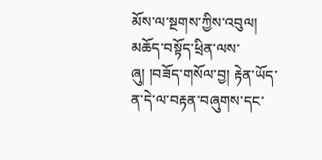མོས་ལ་སྔགས་ཀྱིས་འབུལ། མཆོད་བསྟོད་ཕྲིན་ལས་ཞུ། །བཟོད་གསོལ་བྱ། རྟེན་ཡོད་ན་དེ་ལ་བརྟན་བཞུགས་དང་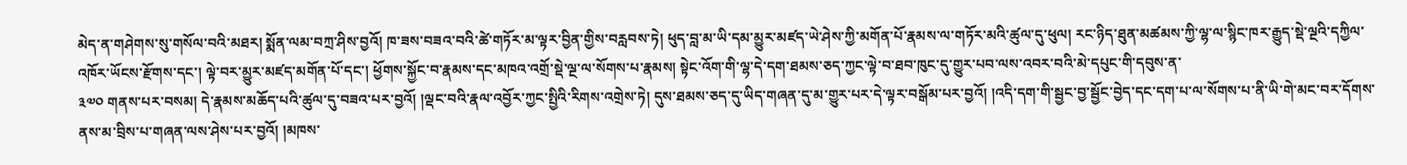མེད་ན་གཤེགས་སུ་གསོལ་བའི་མཐར། སྨོན་ལམ་བཀྲ་ཤིས་བྱའོ། ཁ་ཟས་བཟའ་བའི་ཚེ་གཏོར་མ་ལྟར་བྱིན་གྱིས་བརླབས་ཏེ། ཕུད་བླ་མ་ཡི་དམ་མྱུར་མཛད་ཡེ་ཤེས་ཀྱི་མགོན་པོ་རྣམས་ལ་གཏོར་མའི་ཚུལ་དུ་ཕུལ། རང་ཉིད་ཐུན་མཚམས་ཀྱི་ལྷ་ལ་སྙིང་ཁར་རྒྱུད་སྡེ་ལྔའི་དཀྱིལ་འཁོར་ཡོངས་རྫོགས་དང་། ལྟེ་བར་མྱུར་མཛད་མགོན་པོ་དང་། ཕྱོགས་སྐྱོང་བ་རྣམས་དང་མཁའ་འགྲོ་སྡེ་ལྔ་ལ་སོགས་པ་རྣམས། སྟེང་འོག་གི་ལྷ་དེ་དག་ཐམས་ཅད་ཀྱང་ལྟེ་བ་ཐབ་ཁུང་དུ་གྱུར་པབ་ལས་འབར་བའི་མེ་དཔུང་གི་དབུས་ན་
༣༧༠ གནས་པར་བསམ། དེ་རྣམས་མཆོད་པའི་ཚུལ་དུ་བཟའ་པར་བྱའོ། །ལྡང་བའི་རྣལ་འབྱོར་ཀྱང་སྤྱིའི་རིགས་འགྲེས་ཏེ། དུས་ཐམས་ཅད་དུ་ཡིད་གཞན་དུ་མ་གྱུར་པར་དེ་ལྟར་བསྒོམ་པར་བྱའོ། །འདི་དག་གི་སྦྱང་བྱ་སྦྱོང་བྱེད་དང་དག་པ་ལ་སོགས་པ་ནི་ཡི་གེ་མང་བར་དོགས་ནས་མ་བྲིས་པ་གཞན་ལས་ཤེས་པར་བྱའོ། །མཁས་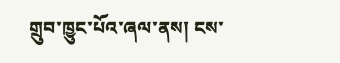གྲུབ་ཁྱུང་པོའ་ཞལ་ནས། ངས་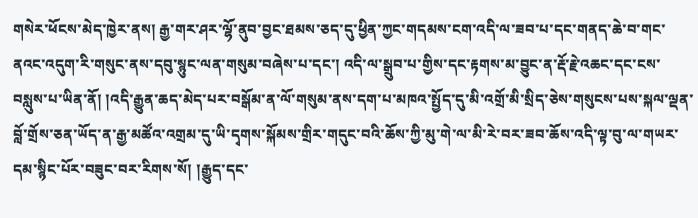གསེར་ཕོངས་མེད་ཁྱེར་ནས། རྒྱ་གར་ཤར་ལྷོ་ནུབ་བྱང་ཐམས་ཅད་དུ་ཕྱིན་ཀྱང་གདམས་ངག་འདི་ལ་ཟབ་པ་དང་གནད་ཆེ་བ་གང་ནའང་འདུག་རི་གསུང་ནས་དབུ་སྙུང་ལན་གསུམ་བཞེས་པ་དང་། འདི་ལ་སྒྲུབ་པ་གྱིས་དང་རྟགས་མ་བྱུང་ན་རྡོ་རྗེ་འཆང་དང་ངས་བསླུས་པ་ཡིན་ནོ། །འདི་རྒྱུན་ཆད་མེད་པར་བསྒོམ་ན་ལོ་གསུམ་ནས་དག་པ་མཁའ་སྤྱོད་དུ་མི་འགྲོ་མི་སྲིད་ཅེས་གསུངས་པས་སྐལ་ལྡན་བློ་གྲོས་ཅན་ཡོད་ན་རྒྱ་མཚོའ་འགྲམ་དུ་ཡི་དྭགས་སྐོམས་གྲིར་གདུང་བའི་ཆོས་ཀྱི་མུ་གེ་ལ་མི་རེ་བར་ཟབ་ཆོས་འདི་ལྟ་བུ་ལ་གཡར་དམ་སྙིང་པོར་བཟུང་བར་རིགས་སོ། །རྒྱུད་དང་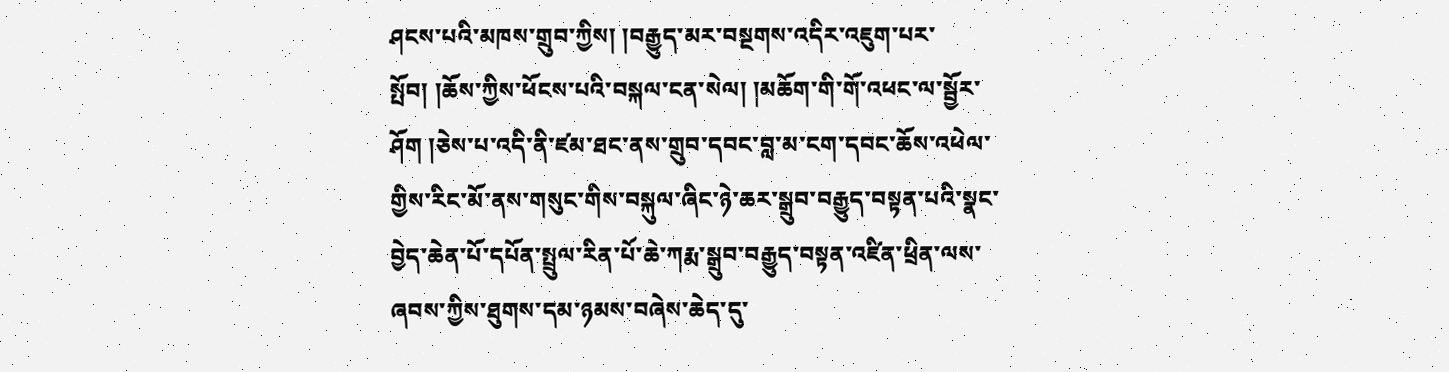ཤངས་པའི་མཁས་གྲུབ་ཀྱིས། །བརྒྱུད་མར་བསྔགས་འདིར་འཇུག་པར་སྤོབ། །ཆོས་ཀྱིས་ཕོངས་པའི་བསྐལ་ངན་སེལ། །མཆོག་གི་གོ་འཕང་ལ་སྦྱོར་ཤོག །ཅེས་པ་འདི་ནི་ཛམ་ཐང་ནས་གྲུབ་དབང་བླ་མ་ངག་དབང་ཆོས་འཕེལ་གྱིས་རིང་མོ་ནས་གསུང་གིས་བསྐུལ་ཞིང་ཉེ་ཆར་སྒྲུབ་བརྒྱུད་བསྟན་པའི་སྣང་བྱེད་ཆེན་པོ་དཔོན་སྤྲུལ་རིན་པོ་ཆེ་ཀརྨ་སྒྲུབ་བརྒྱུད་བསྟན་འཛིན་ཕྲིན་ལས་ཞབས་ཀྱིས་ཐུགས་དམ་ཉམས་བཞེས་ཆེད་དུ་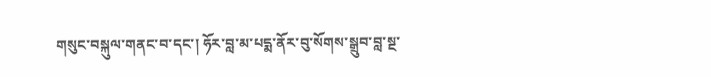གསུང་བསྐུལ་གནང་བ་དང་། ཧོར་བླ་མ་པདྨ་ནོར་བུ་སོགས་སྒྲུབ་བླ་སྔ་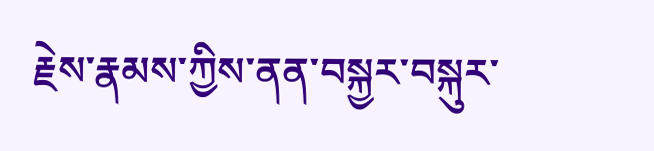རྗེས་རྣམས་ཀྱིས་ནན་བསྐྱར་བསྐུར་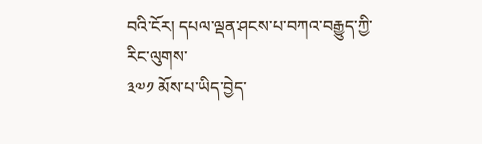བའི་ངོར། དཔལ་ལྡན་ཤངས་པ་བཀའ་བརྒྱུད་ཀྱི་རིང་ལུགས་
༣༧༡ མོས་པ་ཡིད་བྱེད་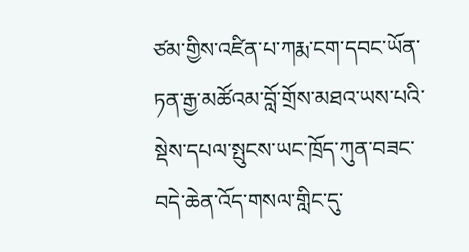ཙམ་གྱིས་འཛིན་པ་ཀརྨ་ངག་དབང་ཡོན་ཏན་རྒྱ་མཚོའམ་བློ་གྲོས་མཐའ་ཡས་པའི་སྡེས་དཔལ་སྤུངས་ཡང་ཁྲོད་ཀུན་བཟང་བདེ་ཆེན་འོད་གསལ་གླིང་དུ་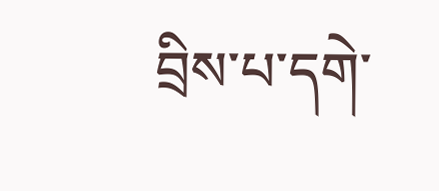བྲིས་པ་དགེ་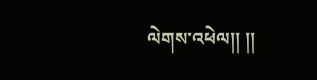ལེགས་འཕེལ།། །།